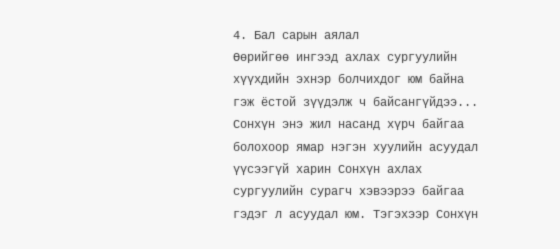4. Бал сарын аялал
Өөрийгөө ингээд ахлах сургуулийн хүүхдийн эхнэр болчихдог юм байна гэж ёстой зүүдэлж ч байсангүйдээ... Сонхүн энэ жил насанд хүрч байгаа болохоор ямар нэгэн хуулийн асуудал үүсээгүй харин Сонхүн ахлах сургуулийн сурагч хэвээрээ байгаа гэдэг л асуудал юм. Тэгэхээр Сонхүн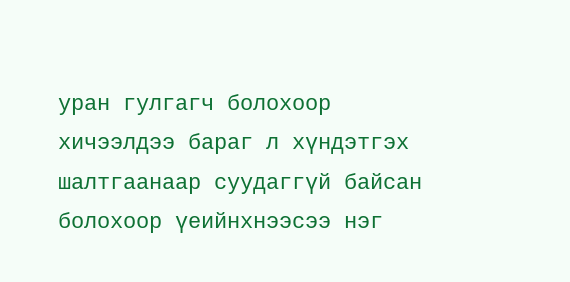уран гулгагч болохоор хичээлдээ бараг л хүндэтгэх шалтгаанаар суудаггүй байсан болохоор үеийнхнээсээ нэг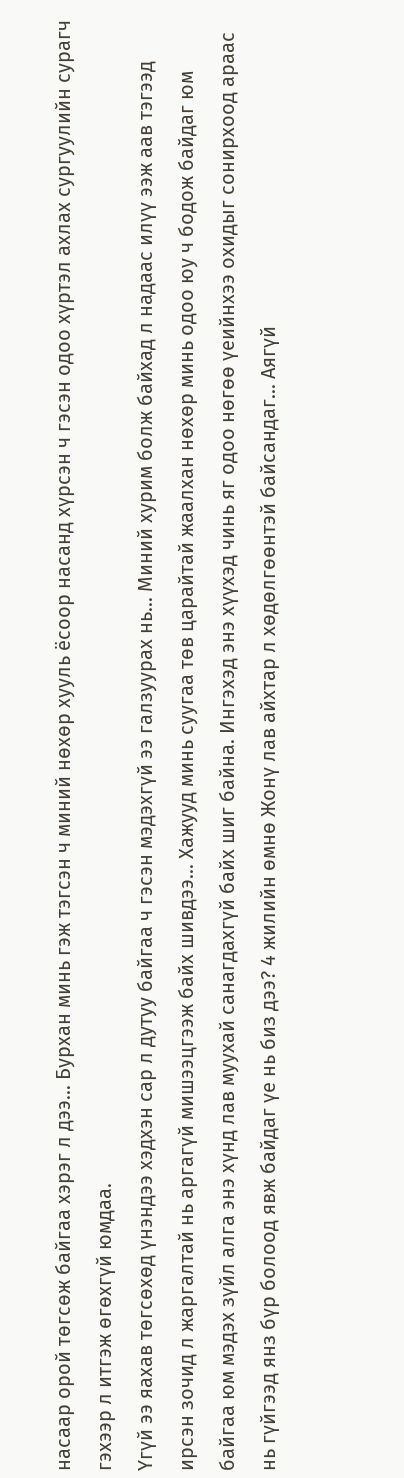насаар орой төгсөж байгаа хэрэг л дээ... Бурхан минь гэж тэгсэн ч миний нөхөр хууль ёсоор насанд хүрсэн ч гэсэн одоо хүртэл ахлах сургуулийн сурагч гэхээр л итгэж өгөхгүй юмдаа.
Үгүй ээ яахав төгсөхөд үнэндээ хэдхэн сар л дутуу байгаа ч гэсэн мэдэхгүй ээ галзуурах нь... Миний хурим болж байхад л надаас илүү ээж аав тэгээд ирсэн зочид л жаргалтай нь аргагүй мишээцгээж байх шивдээ... Хажууд минь суугаа төв царайтай жаалхан нөхөр минь одоо юу ч бодож байдаг юм байгаа юм мэдэх зүйл алга энэ хүнд лав муухай санагдахгүй байх шиг байна. Ингэхэд энэ хүүхэд чинь яг одоо нөгөө үеийнхээ охидыг сонирхоод араас нь гүйгээд янз бүр болоод явж байдаг үе нь биз дээ? 4 жилийн өмнө Жонү лав айхтар л хөдөлгөөнтэй байсандаг... Аягүй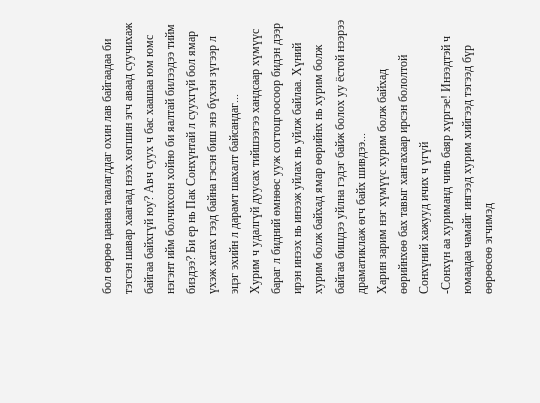бол өөрөө цаанаа таалагддаг охин лав байгаадаа би тэгсэн шавар хаагаад нээх хөгшин эгч аваад суучихаж байгаа байхгүй юу? Авч суух ч бас хаашаа юм юмс нэгэнт ийм болчихсон хойно би яалтай билээдээ тийм биздээ? Би ер нь Пак Сонхүнтай л суухгүй бол ямар үхэж хатах гээд байна гэсэн биш энэ бүхэн зүгээр л эцэг эхийн л дарамт шахалт байсандаг...
Хурим ч удалгүй дуусах тийшээгээ хандсаар хүмүүс бараг л бидний өмнөөс ууж согтоцгоосоор бидэн дээр ирэн инээх нь инээж уйлах нь уйлж байлаа. Хүний хурим болж байхад ямар өөрийнх нь хурим болж байгаа бишдээ уйлна гэдэг байж болох уу ёстой нээрээ драматиклаж өгч байх шивдээ...
Харин зарим нэг хүмүүс хурим болж байхад өөрийнхөө бах тавыг хангахаар ирсэн бололтой Сонхүний хажууд ичих ч үгүй
-Сонхүн аа хуриманд чинь баяр хүргэе! Инээдтэй ч юмаадаа чамайг ингээд хурим хийгээд тэгээд бүр өөрөөсөө эгчимэд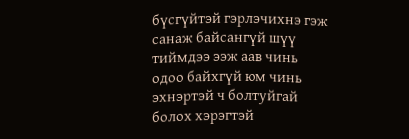бүсгүйтэй гэрлэчихнэ гэж санаж байсангүй шүү тиймдээ ээж аав чинь одоо байхгүй юм чинь эхнэртэй ч болтуйгай болох хэрэгтэй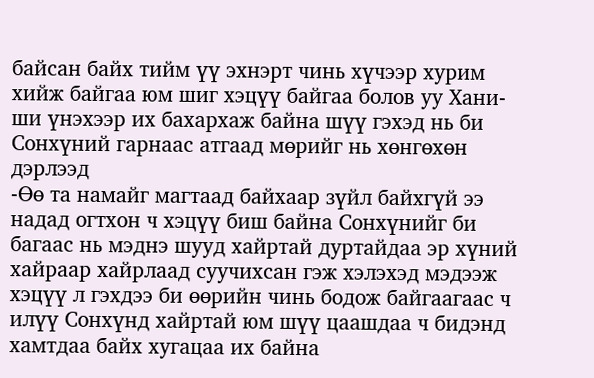байсан байх тийм үү эхнэрт чинь хүчээр хурим хийж байгаа юм шиг хэцүү байгаа болов уу Хани-ши үнэхээр их бахархаж байна шүү гэхэд нь би Сонхүний гарнаас атгаад мөрийг нь хөнгөхөн дэрлээд
-Өө та намайг магтаад байхаар зүйл байхгүй ээ надад огтхон ч хэцүү биш байна Сонхүнийг би багаас нь мэднэ шууд хайртай дуртайдаа эр хүний хайраар хайрлаад суучихсан гэж хэлэхэд мэдээж хэцүү л гэхдээ би өөрийн чинь бодож байгаагаас ч илүү Сонхүнд хайртай юм шүү цаашдаа ч бидэнд хамтдаа байх хугацаа их байна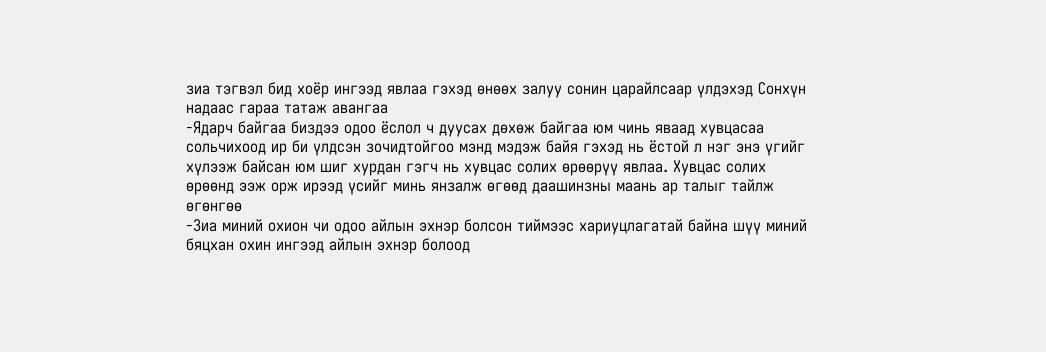зиа тэгвэл бид хоёр ингээд явлаа гэхэд өнөөх залуу сонин царайлсаар үлдэхэд Сонхүн надаас гараа татаж авангаа
-Ядарч байгаа биздээ одоо ёслол ч дуусах дөхөж байгаа юм чинь яваад хувцасаа сольчихоод ир би үлдсэн зочидтойгоо мэнд мэдэж байя гэхэд нь ёстой л нэг энэ үгийг хүлээж байсан юм шиг хурдан гэгч нь хувцас солих өрөөрүү явлаа. Хувцас солих өрөөнд ээж орж ирээд үсийг минь янзалж өгөөд даашинзны маань ар талыг тайлж өгөнгөө
-Зиа миний охион чи одоо айлын эхнэр болсон тиймээс хариуцлагатай байна шүү миний бяцхан охин ингээд айлын эхнэр болоод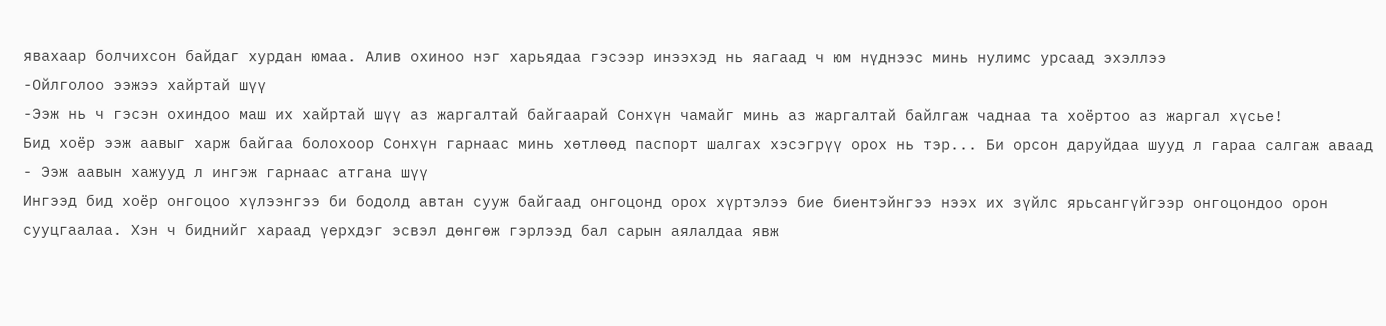явахаар болчихсон байдаг хурдан юмаа. Алив охиноо нэг харьядаа гэсээр инээхэд нь яагаад ч юм нүднээс минь нулимс урсаад эхэллээ
-Ойлголоо ээжээ хайртай шүү
-Ээж нь ч гэсэн охиндоо маш их хайртай шүү аз жаргалтай байгаарай Сонхүн чамайг минь аз жаргалтай байлгаж чаднаа та хоёртоо аз жаргал хүсье!
Бид хоёр ээж аавыг харж байгаа болохоор Сонхүн гарнаас минь хөтлөөд паспорт шалгах хэсэгрүү орох нь тэр... Би орсон даруйдаа шууд л гараа салгаж аваад
- Ээж аавын хажууд л ингэж гарнаас атгана шүү
Ингээд бид хоёр онгоцоо хүлээнгээ би бодолд автан сууж байгаад онгоцонд орох хүртэлээ бие биентэйнгээ нээх их зүйлс ярьсангүйгээр онгоцондоо орон сууцгаалаа. Хэн ч биднийг хараад үерхдэг эсвэл дөнгөж гэрлээд бал сарын аялалдаа явж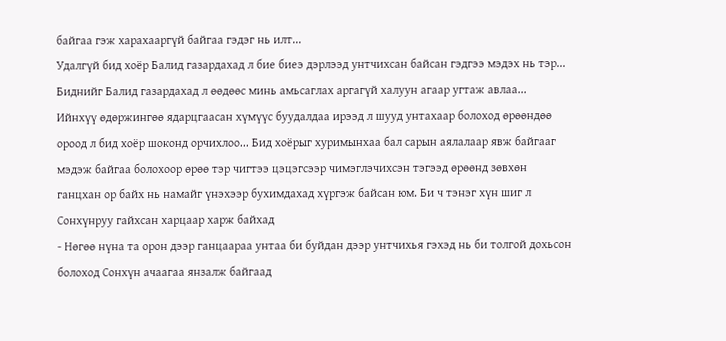байгаа гэж харахааргүй байгаа гэдэг нь илт...
Удалгүй бид хоёр Балид газардахад л бие биеэ дэрлээд унтчихсан байсан гэдгээ мэдэх нь тэр... Биднийг Балид газардахад л өөдөөс минь амьсаглах аргагүй халуун агаар угтаж авлаа...
Ийнхүү өдөржингөө ядарцгаасан хүмүүс буудалдаа ирээд л шууд унтахаар болоход өрөөндөө ороод л бид хоёр шоконд орчихлоо... Бид хоёрыг хуримынхаа бал сарын аялалаар явж байгааг мэдэж байгаа болохоор өрөө тэр чигтээ цэцэгсээр чимэглэчихсэн тэгээд өрөөнд зөвхөн ганцхан ор байх нь намайг үнэхээр бухимдахад хүргэж байсан юм. Би ч тэнэг хүн шиг л Сонхүнруу гайхсан харцаар харж байхад
- Нөгөө нүна та орон дээр ганцаараа унтаа би буйдан дээр унтчихья гэхэд нь би толгой дохьсон болоход Сонхүн ачаагаа янзалж байгаад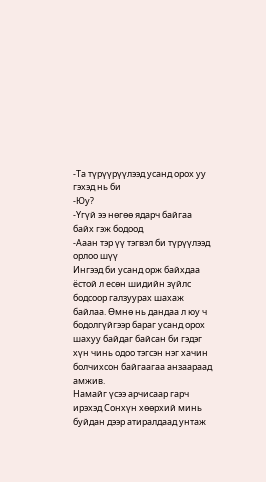-Та түрүүрүүлээд усанд орох уу гэхэд нь би
-Юу?
-Үгүй ээ нөгөө ядарч байгаа байх гэж бодоод
-Ааан тэр үү тэгвэл би түрүүлээд орлоо шүү
Ингээд би усанд орж байхдаа ёстой л есөн шидийн зүйлс бодсоор галзуурах шахаж байлаа. Өмнө нь дандаа л юу ч бодолгүйгээр бараг усанд орох шахуу байдаг байсан би гэдэг хүн чинь одоо тэгсэн нэг хачин болчихсон байгаагаа анзаараад амжив.
Намайг үсээ арчисаар гарч ирэхэд Сонхүн хөөрхий минь буйдан дээр атиралдаад унтаж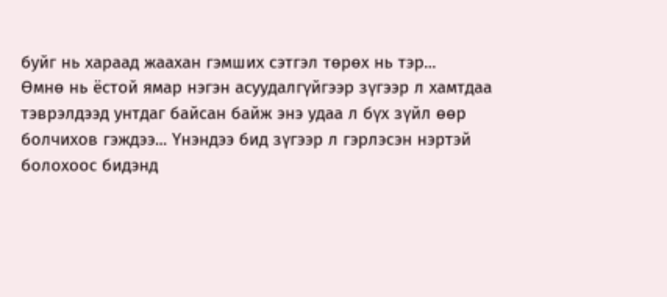буйг нь хараад жаахан гэмших сэтгэл төрөх нь тэр...
Өмнө нь ёстой ямар нэгэн асуудалгүйгээр зүгээр л хамтдаа тэврэлдээд унтдаг байсан байж энэ удаа л бүх зүйл өөр болчихов гэждээ... Үнэндээ бид зүгээр л гэрлэсэн нэртэй болохоос бидэнд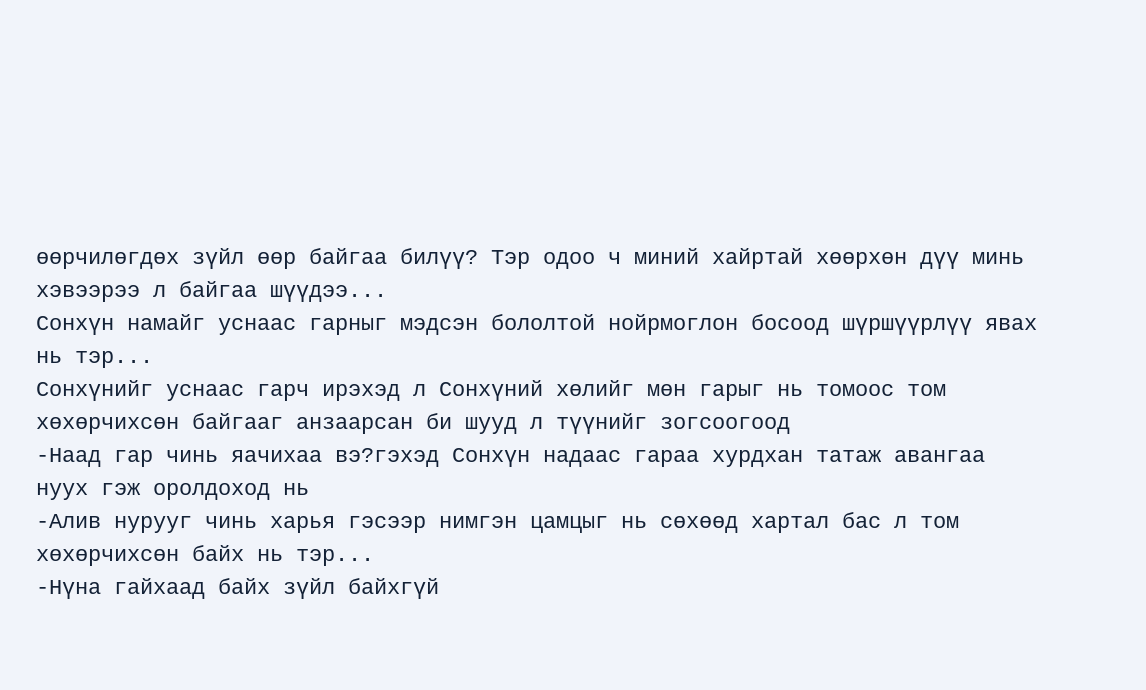өөрчилөгдөх зүйл өөр байгаа билүү? Тэр одоо ч миний хайртай хөөрхөн дүү минь хэвээрээ л байгаа шүүдээ...
Сонхүн намайг уснаас гарныг мэдсэн бололтой нойрмоглон босоод шүршүүрлүү явах нь тэр...
Сонхүнийг уснаас гарч ирэхэд л Сонхүний хөлийг мөн гарыг нь томоос том хөхөрчихсөн байгааг анзаарсан би шууд л түүнийг зогсоогоод
-Наад гар чинь яачихаа вэ?гэхэд Сонхүн надаас гараа хурдхан татаж авангаа нуух гэж оролдоход нь
-Алив нурууг чинь харья гэсээр нимгэн цамцыг нь сөхөөд хартал бас л том хөхөрчихсөн байх нь тэр...
-Нүна гайхаад байх зүйл байхгүй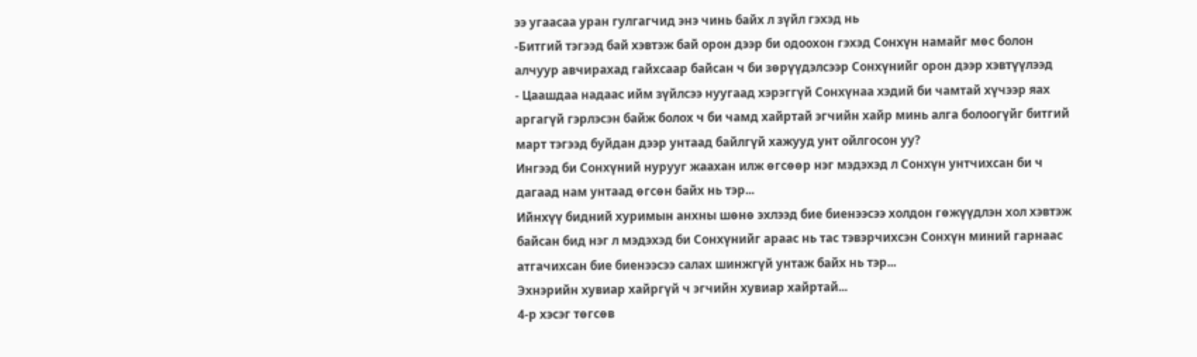ээ угаасаа уран гулгагчид энэ чинь байх л зүйл гэхэд нь
-Битгий тэгээд бай хэвтэж бай орон дээр би одоохон гэхэд Сонхүн намайг мөс болон алчуур авчирахад гайхсаар байсан ч би зөрүүдэлсээр Сонхүнийг орон дээр хэвтүүлээд
- Цаашдаа надаас ийм зүйлсээ нуугаад хэрэггүй Сонхүнаа хэдий би чамтай хүчээр яах аргагүй гэрлэсэн байж болох ч би чамд хайртай эгчийн хайр минь алга болоогүйг битгий март тэгээд буйдан дээр унтаад байлгүй хажууд унт ойлгосон уу?
Ингээд би Сонхүний нурууг жаахан илж өгсөөр нэг мэдэхэд л Сонхүн унтчихсан би ч дагаад нам унтаад өгсөн байх нь тэр...
Ийнхүү бидний хуримын анхны шөнө эхлээд бие биенээсээ холдон гөжүүдлэн хол хэвтэж байсан бид нэг л мэдэхэд би Сонхүнийг араас нь тас тэвэрчихсэн Сонхүн миний гарнаас атгачихсан бие биенээсээ салах шинжгүй унтаж байх нь тэр...
Эхнэрийн хувиар хайргүй ч эгчийн хувиар хайртай...
4-р хэсэг төгсөв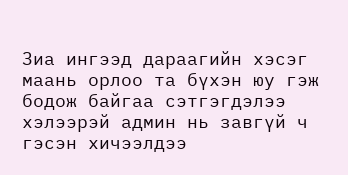Зиа ингээд дараагийн хэсэг маань орлоо та бүхэн юу гэж бодож байгаа сэтгэгдэлээ хэлээрэй админ нь завгүй ч гэсэн хичээлдээ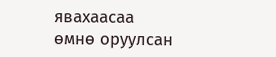явахаасаа өмнө оруулсан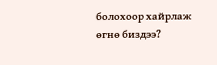болохоор хайрлаж өгнө биздээ?